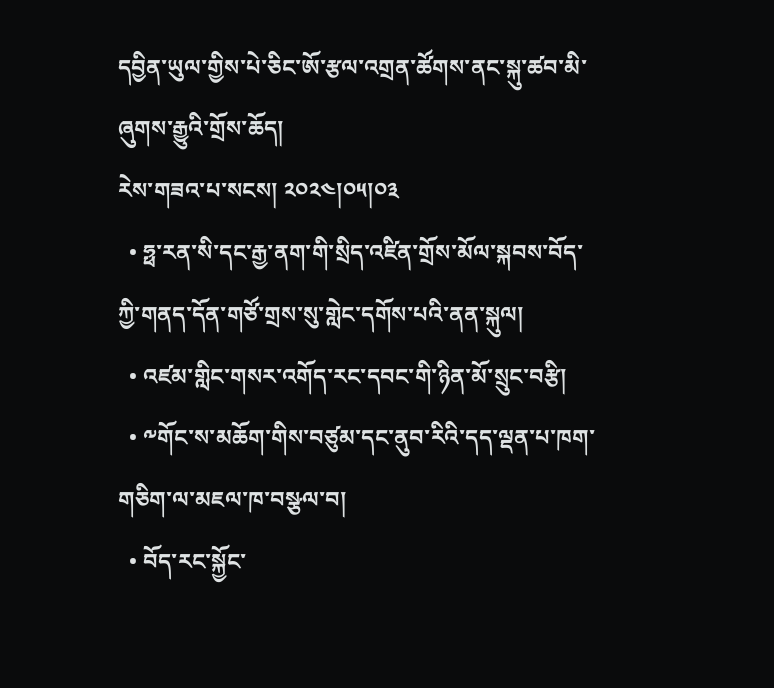དབྱིན་ཡུལ་གྱིས་པེ་ཅིང་ཨོ་རྩལ་འགྲན་ཚོགས་ནང་སྐུ་ཚབ་མི་ཞུགས་རྒྱུའི་གྲོས་ཆོད།
རེས་གཟའ་པ་སངས། ༢༠༢༤།༠༥།༠༣
  • ཧྥ་རན་སི་དང་རྒྱ་ནག་གི་སྲིད་འཛིན་གྲོས་མོལ་སྐབས་བོད་ཀྱི་གནད་དོན་གཙོ་གྲས་སུ་གླེང་དགོས་པའི་ནན་སྐུལ།
  • འཛམ་གླིང་གསར་འགོད་རང་དབང་གི་ཉིན་མོ་སྲུང་བརྩི།
  • ༸གོང་ས་མཆོག་གིས་བཙུམ་དང་ནུབ་རིའི་དད་ལྡན་པ་ཁག་གཅིག་ལ་མཇལ་ཁ་བསྩལ་བ།
  • བོད་རང་སྐྱོང་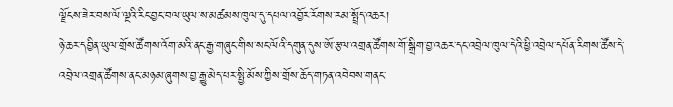ལྗོངས་ཟེར་བས་ལོ་ལྔའི་རིང་བྱང་བལ་ཡུལ་ས་མཚམས་ཁུལ་དུ་དཔལ་འབྱོར་རོགས་རམ་སྤྲོད་འཆར།
ཉེ་ཆར་དབྱིན་ཡུལ་གྲོས་ཚོགས་འོག་མའི་ནང་རྒྱ་གཞུང་གིས་སང་ལོའི་དགུན་དུས་ཨོ་རྩལ་འགྲན་ཚོགས་གོ་སྒྲིག་བྱ་འཆར་དང་འབྲེལ་ཁུལ་དེའི་ཕྱི་འབྲེལ་དཔོན་རིགས་ཚོས་དེ་འབྲེལ་འགྲན་ཚོགས་ནང་མཉམ་ཞུགས་བྱ་རྒྱུ་མེད་པར་སྤྱི་མོས་ཀྱིས་གྲོས་ཆོད་གཏན་འབེབས་གནང་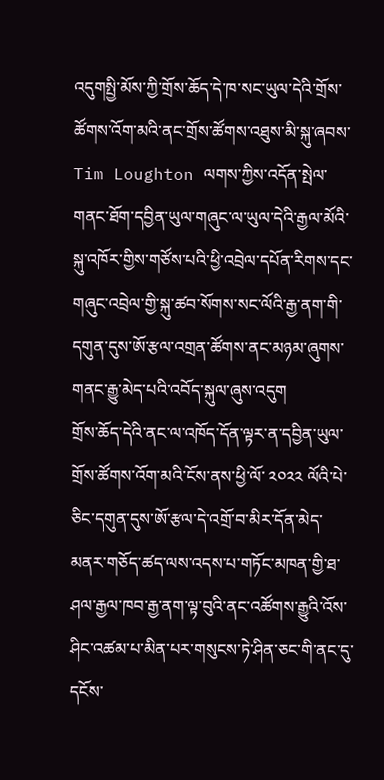འདུགསྤྱི་མོས་ཀྱི་གྲོས་ཆོད་དེ་ཁ་སང་ཡུལ་དེའི་གྲོས་ཚོགས་འོག་མའི་ནང་གྲོས་ཚོགས་འཐུས་མི་སྐུ་ཞབས་ Tim Loughton ལགས་ཀྱིས་འདོན་སྤེལ་གནང་ཐོག་དབྱིན་ཡུལ་གཞུང་ལ་ཡུལ་དེའི་རྒྱལ་མོའི་སྐུ་འཁོར་གྱིས་གཙོས་པའི་ཕྱི་འབྲེལ་དཔོན་རིགས་དང་གཞུང་འབྲེལ་གྱི་སྐུ་ཚབ་སོགས་སང་ལོའི་རྒྱ་ནག་གི་དགུན་དུས་ཨོ་རྩལ་འགྲན་ཚོགས་ནང་མཉམ་ཞུགས་གནང་རྒྱུ་མེད་པའི་འབོད་སྐུལ་ཞུས་འདུག
གྲོས་ཆོད་དེའི་ནང་ལ་འཁོད་དོན་ལྟར་ན་དབྱིན་ཡུལ་གྲོས་ཚོགས་འོག་མའི་ངོས་ནས་ཕྱི་ལོ་ ༢༠༢༢ ལོའི་པེ་ཅིང་དགུན་དུས་ཨོ་རྩལ་དེ་འགྲོ་བ་མིར་དོན་མེད་མནར་གཅོད་ཚད་ལས་འདས་པ་གཏོང་མཁན་གྱི་ཐ་ཤལ་རྒྱལ་ཁབ་རྒྱ་ནག་ལྟ་བུའི་ནང་འཚོགས་རྒྱུའི་འོས་ཤིང་འཚམ་པ་མིན་པར་གསུངས་ཏེ་ཤིན་ཅང་གི་ནང་དུ་དངོས་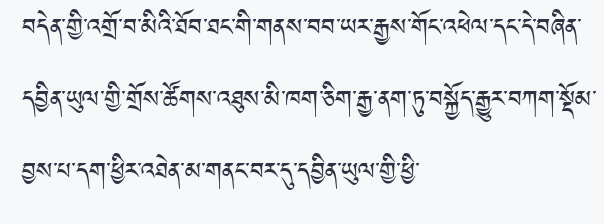བདེན་གྱི་འགྲོ་བ་མིའི་ཐོབ་ཐང་གི་གནས་བབ་ཡར་རྒྱས་གོང་འཕེལ་དང་དེ་བཞིན་དབྱིན་ཡུལ་གྱི་གྲོས་ཚོགས་འཐུས་མི་ཁག་ཅིག་རྒྱ་ནག་ཏུ་བསྐྱོད་རྒྱུར་བཀག་སྡོམ་བྱས་པ་དག་ཕྱིར་འཐེན་མ་གནང་བར་དུ་དབྱིན་ཡུལ་གྱི་ཕྱི་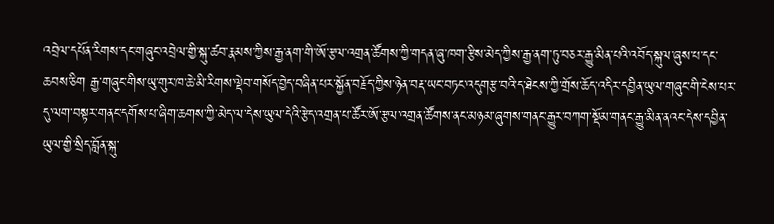འབྲེལ་དཔོན་རིགས་དང་གཞུང་འབྲེལ་གྱི་སྐུ་ཚབ་རྣམས་ཀྱིས་རྒྱ་ནག་གི་ཨོ་རྩལ་འགྲན་ཚོགས་ཀྱི་གདན་ཞུ་ཁག་རྩིས་མེད་ཀྱིས་རྒྱ་ནག་ཏུ་བཅར་རྒྱུ་མིན་པའི་འབོད་སྐུལ་ཞུས་པ་དང་ཆབས་ཅིག རྒྱ་གཞུང་གིས་ཡུ་གུར་ཁ་ཆེ་མི་རིགས་ལྡེབ་གསོད་བྱེད་བཞིན་པར་སྐྱོན་བརྗོད་ཀྱིས་ཉེན་བརྡ་ཡང་བཏང་འདུགརྩ་བའི་ད་ཐེངས་ཀྱི་གྲོས་ཆོད་འདིར་དབྱིན་ཡུལ་གཞུང་གི་ངེས་པར་དུ་ལག་བསྟར་གནང་དགོས་པ་ཞིག་ཆགས་ཀྱི་མེད་ལ་དེས་ཡུལ་དེའི་རྩེད་འགྲན་པ་ཚོར་ཨོ་རྩལ་འགྲན་ཚོགས་ནང་མཉམ་ཞུགས་གནང་རྒྱུར་བཀག་སྡོམ་གནང་རྒྱུ་མིན་ནའང་དེས་དབྱིན་ཡུལ་གྱི་སྲིད་བློན་སྐུ་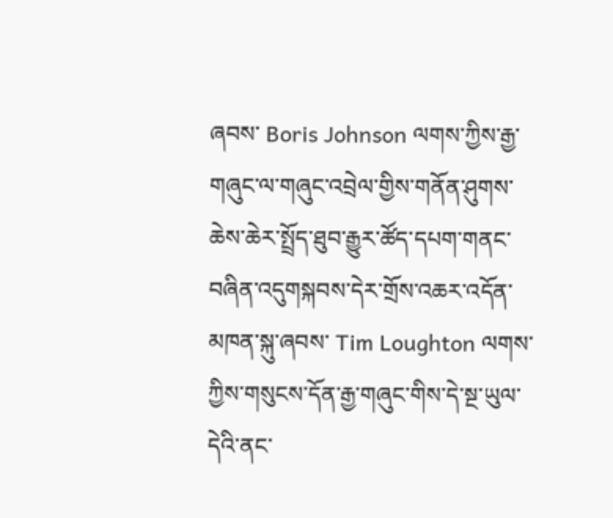ཞབས་ Boris Johnson ལགས་ཀྱིས་རྒྱ་གཞུང་ལ་གཞུང་འབྲེལ་གྱིས་གནོན་ཤུགས་ཆེས་ཆེར་སྤྲོད་ཐུབ་རྒྱུར་ཚོད་དཔག་གནང་བཞིན་འདུགསྐབས་དེར་གྲོས་འཆར་འདོན་མཁན་སྐུ་ཞབས་ Tim Loughton ལགས་ཀྱིས་གསུངས་དོན་རྒྱ་གཞུང་གིས་དེ་སྔ་ཡུལ་དེའི་ནང་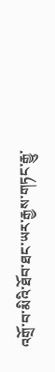འགྲོ་བ་མིའི་ཐོབ་ཐང་ཡར་རྒྱས་གཏང་རྒྱུ་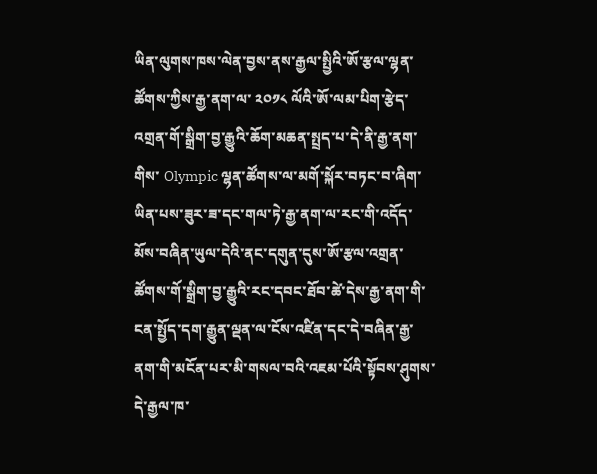ཡིན་ལུགས་ཁས་ལེན་བྱས་ནས་རྒྱལ་སྤྱིའི་ཨོ་རྩལ་ལྷན་ཚོགས་ཀྱིས་རྒྱ་ནག་ལ་ ༢༠༡༨ ལོའི་ཨོ་ལམ་པིག་རྩེད་འགྲན་གོ་སྒྲིག་བྱ་རྒྱུའི་ཆོག་མཆན་སྤྲད་པ་དེ་ནི་རྒྱ་ནག་གིས་ Olympic ལྷན་ཚོགས་ལ་མགོ་སྐོར་བཏང་བ་ཞིག་ཡིན་པས་ཟུར་ཟ་དང་གལ་ཏེ་རྒྱ་ནག་ལ་རང་གི་འདོད་མོས་བཞིན་ཡུལ་དེའི་ནང་དགུན་དུས་ཨོ་རྩལ་འགྲན་ཚོགས་གོ་སྒྲིག་བྱ་རྒྱུའི་རང་དབང་ཐོབ་ཚེ་དེས་རྒྱ་ནག་གི་ངན་སྤྱོད་དག་རྒྱུན་ལྡན་ལ་ངོས་འཛིན་དང་དེ་བཞིན་རྒྱ་ནག་གི་མངོན་པར་མི་གསལ་བའི་འཇམ་པོའི་སྟོབས་ཤུགས་དེ་རྒྱལ་ཁ་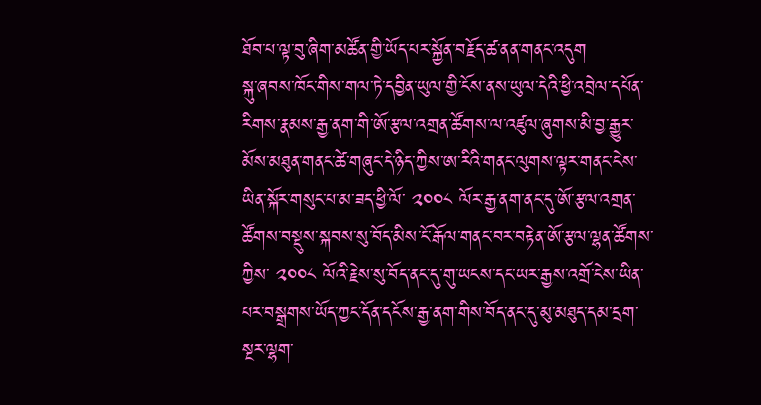ཐོབ་པ་ལྟ་བུ་ཞིག་མཚོན་གྱི་ཡོད་པར་སྐྱོན་བརྗོད་ཚ་ནན་གནང་འདུག
སྐུ་ཞབས་ཁོང་གིས་གལ་ཏེ་དབྱིན་ཡུལ་གྱི་ངོས་ནས་ཡུལ་དེའི་ཕྱི་འབྲེལ་དཔོན་རིགས་རྣམས་རྒྱ་ནག་གི་ཨོ་རྩལ་འགྲན་ཚོགས་ལ་འཛུལ་ཞུགས་མི་བྱ་རྒྱུར་མོས་མཐུན་གནང་ཚེ་གཞུང་དེ་ཉིད་ཀྱིས་ཨ་རིའི་གནང་ལུགས་ལྟར་གནང་ངེས་ཡིན་སྐོར་གསུང་པ་མ་ཟད་ཕྱི་ལོ་ ༢༠༠༨ ལོར་རྒྱ་ནག་ནང་དུ་ཨོ་རྩལ་འགྲན་ཚོགས་བསྡུས་སྐབས་སུ་བོད་མིས་ངོ་རྒོལ་གནང་བར་བརྟེན་ཨོ་རྩལ་ལྷན་ཚོགས་ཀྱིས་ ༢༠༠༨ ལོའི་རྗེས་སུ་བོད་ནང་དུ་གུ་ཡངས་དང་ཡར་རྒྱས་འགྲོ་ངེས་ཡིན་པར་བསྒྲགས་ཡོད་ཀྱང་དོན་དངོས་རྒྱ་ནག་གིས་བོད་ནང་དུ་མུ་མཐུད་དམ་དྲག་སྔར་ལྷག་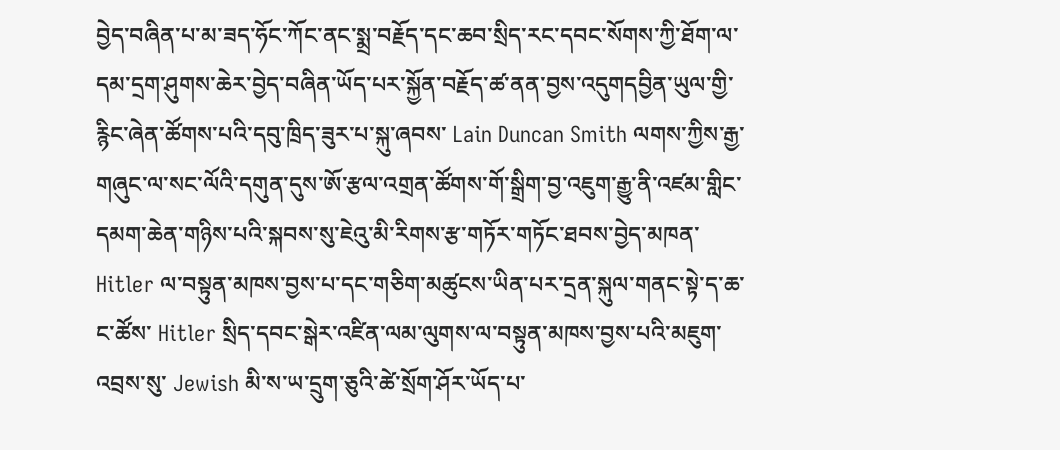བྱེད་བཞིན་པ་མ་ཟད་ཧོང་ཀོང་ནང་སྨྲ་བརྗོད་དང་ཆབ་སྲིད་རང་དབང་སོགས་ཀྱི་ཐོག་ལ་དམ་དྲག་ཤུགས་ཆེར་བྱེད་བཞིན་ཡོད་པར་སྐྱོན་བརྗོད་ཚ་ནན་བྱས་འདུགདབྱིན་ཡུལ་གྱི་རྙིང་ཞེན་ཚོགས་པའི་དབུ་ཁྲིད་ཟུར་པ་སྐུ་ཞབས་ Lain Duncan Smith ལགས་ཀྱིས་རྒྱ་གཞུང་ལ་སང་ལོའི་དགུན་དུས་ཨོ་རྩལ་འགྲན་ཚོགས་གོ་སྒྲིག་བྱ་འཇུག་རྒྱུ་ནི་འཛམ་གླིང་དམག་ཆེན་གཉིས་པའི་སྐབས་སུ་ཇེའུ་མི་རིགས་རྩ་གཏོར་གཏོང་ཐབས་བྱེད་མཁན་ Hitler ལ་བསྟུན་མཁས་བྱས་པ་དང་གཅིག་མཚུངས་ཡིན་པར་དྲན་སྐུལ་གནང་སྟེ་ད་ཆ་ང་ཚོས་ Hitler སྲིད་དབང་སྒེར་འཛིན་ལམ་ལུགས་ལ་བསྟུན་མཁས་བྱས་པའི་མཇུག་འབྲས་སུ་ Jewish མི་ས་ཡ་དྲུག་ཅུའི་ཚེ་སྲོག་ཤོར་ཡོད་པ་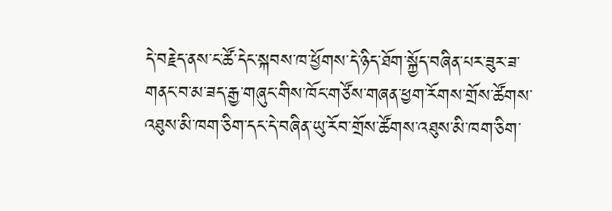དེ་བརྗེད་ནས་ང་ཚོ་དེང་སྐབས་ཁ་ཕྱོགས་དེ་ཉིད་ཐོག་སྐྱོད་བཞིན་པར་ཟུར་ཟ་གནང་བ་མ་ཟད་རྒྱ་གཞུང་གིས་ཁོང་གཙོས་གཞན་ཕྱག་རོགས་གྲོས་ཚོགས་འཐུས་མི་ཁག་ཅིག་དང་དེ་བཞིན་ཡུ་རོབ་གྲོས་ཚོགས་འཐུས་མི་ཁག་ཅིག་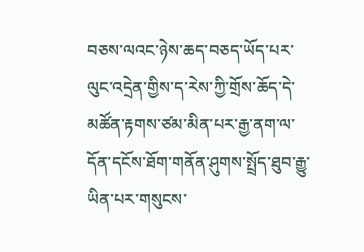བཅས་ལའང་ཉེས་ཆད་བཅད་ཡོད་པར་ལུང་འདྲེན་གྱིས་ད་རེས་ཀྱི་གྲོས་ཆོད་དེ་མཚོན་རྟགས་ཙམ་མིན་པར་རྒྱ་ནག་ལ་དོན་དངོས་ཐོག་གནོན་ཤུགས་སྤྲོད་ཐུབ་རྒྱུ་ཡིན་པར་གསུངས་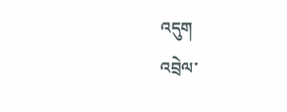འདུག
འབྲེལ་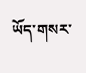ཡོད་གསར་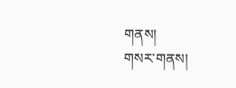གནས།
གསར་གནས།